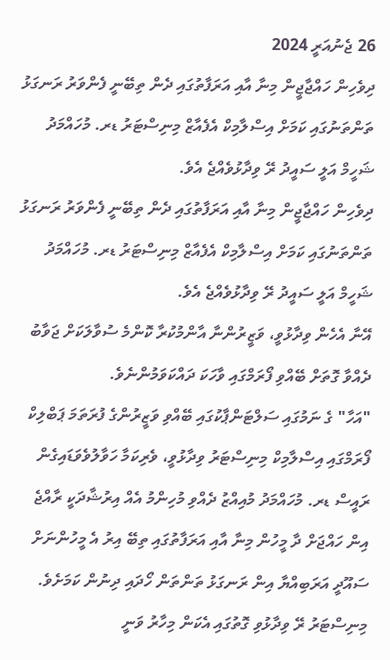26 ޖެނުއަރީ 2024
ދިވެހިން ހައްޖާޖީން މިނާ އާއި އަރަފާތުގައި ދެން ތިބޭނީ ފެންވަރު ރަނގަޅު ތަންތަނުގައި ކަމަށް އިސްލާމިކް އެފެއާޒް މިނިސްޓަރު ޑރ. މުހައްމަދު ޝަހީމް އަލީ ސައީދު ރޭ ވިދާޅުވެއްޖެ އެވެ.
ދިވެހިން ހައްޖާޖީން މިނާ އާއި އަރަފާތުގައި ދެން ތިބޭނީ ފެންވަރު ރަނގަޅު ތަންތަނުގައި ކަމަށް އިސްލާމިކް އެފެއާޒް މިނިސްޓަރު ޑރ. މުހައްމަދު ޝަހީމް އަލީ ސައީދު ރޭ ވިދާޅުވެއްޖެ އެވެ.
އޭނާ އެހެން ވިދާޅުވީ، ވަޒީރުންނާ އާންމުކުރާ ކޮންމެ ސުވާލަކަށް ޖަވާބު ދެއްވާ ގޮތަށް ބޭއްވި ފޯރަމްގައި ވާހަކަ ދައްކަވަމުންނެވެ.
"އަހާ" ގެ ނަމުގައި ސަލްޓަންޕާކުގައި ބޭއްވި ވަޒީރުންގެ ފުރަތަމަ ޕަބްލިކް ފޯރަމްގައި އިސްލާމިކް މިނިސްޓަރު ވިދާޅުވީ، ވެރިކަމާ ހަވާލުވެވަޑައިގެން ރައީސް ޑރ. މުހައްމަދު މުއިއްޒު ދެއްވި މުހިންމު އެއް އިރުޝާދަކީ ރާއްޖެ އިން ހައްޖަށް ދާ މީހުން މިނާ އާއި އަރަފާތުގައި ތިބޭ އިރު އެ މީހުންނަށް ސައޫދީ އަރަބިއްޔާ އިން ރަނގަޅު ތަންތަން ހޯދައި ދިނުން ކަމަށެވެ.
މިނިސްޓަރު ރޭ ވިދާޅުވި ގޮތުގައި އެކަން މިހާރު ވަނީ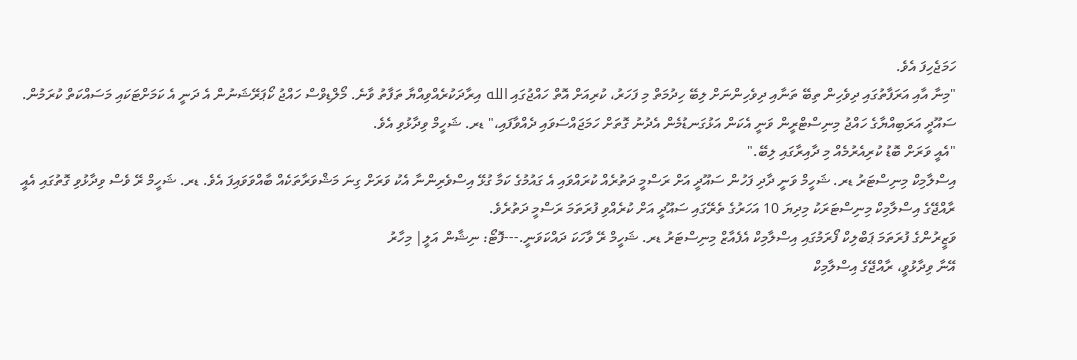ހަމަޖެހިފަ އެވެ.
"މިނާ އާއި އަރަފާތުގައި ދިވެހިން ތިބޭ ތަނާއި ދިވެހިންނަށް ލިބޭ ހިދުމަތް މި ފަހަރު، ކުރިއަށް އޮތް ހައްޖުގައި الله އިރާދަކުރެއްވިއްޔާ ތަފާތު ވާނެ. މޯލްޑިވްސް ހައްޖު ކޯޕަރޭޝަނުން އެ ދަނީ އެ ކަމަށްޓަކައި މަސައްކަތް ކުރަމުން. ސައޫދީ އަރަބިއްޔާގެ ހައްޖު މިނިސްޓްރީން ވަނީ އެކަން އަޅުގަނޑުމެން އެދުނު ގޮތަށް ހަމަޖައްސަވައި ދެއްވާފައި،" ޑރ. ޝަހީމް ވިދާޅުވި އެވެ.
"އެއީ ވަރަށް ބޮޑު ކުރިއެރުމެއް މި ދާއިރާގައި ލިބޭ."
އިސްލާމިކް މިނިސްޓަރު ޑރ. ޝަހީމް ވަނީ ދާދި ފަހުން ސައޫދީ އަށް ރަސްމީ ދަތުރެއް ކުރައްވައި އެ ގައުމުގެ ކަމާ ގުޅޭ އިސްވެރިންނާ އެކު ވަރަށް ގިނަ މަޝްވަރާތަކެއް ބާއްވަވައިފަ އެވެ. ޑރ. ޝަހީމް ރޭ ވެސް ވިދާޅުވި ގޮތުގައި އެއީ ރާއްޖޭގެ އިސްލާމިކް މިނިސްޓަރަކު މިދިޔަ 10 އަހަރުގެ ތެރޭގައި ސައޫދީ އަށް ކުރެއްވި ފުރަތަމަ ރަސްމީ ދަތުރެވެ.
ވަޒީރުންގެ ފުރަތަމަ ޕަބްލިކް ފޯރަމުގައި އިސްލާމިކް އެފެއާޒް މިނިސްޓަރު ޑރ. ޝަހީމް ރޭ ވާހަކަ ދައްކަވަނީ.---ފޮޓޯ: ނިޝާން އަލީ| މިހާރު
އޭނާ ވިދާޅުވީ، ރާއްޖޭގެ އިސްލާމިކް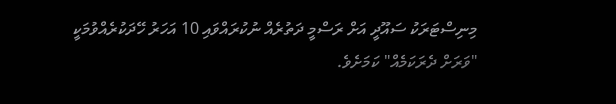މިނިސްޓަރަކު ސައޫދީ އަށް ރަސްމީ ދަތުރެއް ނުކުރައްވައި 10 އަހަރު ހޭދަކުރެއްވުމަކީ "ވަރަށް ދެރަކަމެއް" ކަމަށެވެ.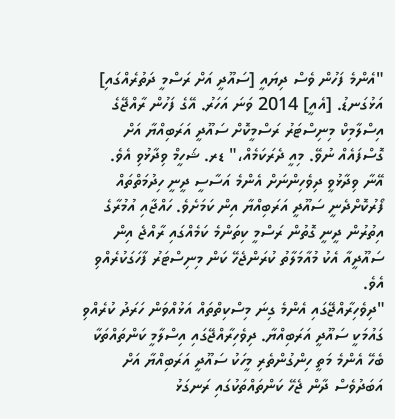"އެންމެ ފަހުން ވެސް ދިޔައީ [ސައޫދީ އަށް ރަސްމީ ދަތުރެއްގައި] އަޅުގަނޑު. [އެއީ] 2014 ވަނަ އަހަރު. އޭގެ ފަހުން ރާއްޖޭގެ އިސްލާމިކް މިނިސްޓަރު ރަސްމީކޮށް ސައޫދީ އަރަބިއްޔާ އަށް ގޮސްފައެއް ނުވޭ. މިއީ ދެރަކަމެއް،" ޑރ. ޝަހީމް ވިދާޅުވި އެވެ.
އޭނާ ވިދާޅުވީ ދިވެހިންނަށް އެންމެ އަސާސީ ދީނީ ހިދުމަތްތައް ފޯރުކޮށްދެނީ ސައޫދީ އަރަބިއްޔާ އިން ކަމަށެވެ. ހައްޖާއި އުމުރާގެ އިތުރުން ދީނީ ގޮތުން ރަސްމީ ކިތަންމެ ކަމެއްގައި ރާއްޖެ އިން ސައޫދީއާ އެކު މުއާމަލާތު ކުރަންޖެހޭ ކަން މިނިސްޓަރު ފާހަގަކުރެއްވި އެވެ.
"ދިވެހިރާއްޖޭގައި އެންމެ ގިނަ މިސްކިތްތައް އަޅުއްވަން ހަރަދު ކުރެއްވި ގައުމަކީ ސައޫދީ އަރަބިއްޔާ. ދިވެހިރާއްޖޭގައި އިސްލާމީ ކަންތައްތަކާ ބެހޭ އެންމެ މަތީ ހިންގުންތެރި މީހަކު ސައޫދީ އަރަބިއްޔާ އަށް އަބަދުވެސް ދާން ޖެހޭ ކަންތައްތަކުގައި ރަނގަޅު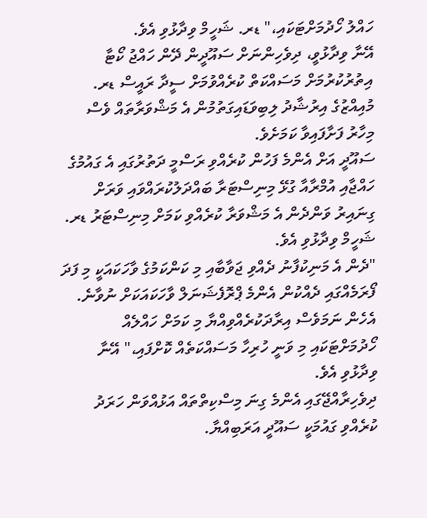ހައްލު ހޯދުމަށްޓަކައި،" ޑރ. ޝަހީމް ވިދާޅުވި އެވެ.
އޭނާ ވިދާޅުވީ، ދިވެހިންނަށް ސައޫދީން ދޭން ހައްޖު ކޯޓާ އިތުރުކުރުމަށް މަސައްކަތް ކުރެއްވުމަށް ސީދާ ރައީސް ޑރ. މުއިއްޒުގެ އިރުޝާދު ލިބިވަޑައިގަތުމުން އެ މަޝްވަރާތައް ވެސް މިހާރު ފަށާފައިވާ ކަމަށެވެ.
ސައޫދީ އަށް އެންމެ ފަހުން ކުރެއްވި ރަސްމީ ދަތުރުގައި އެ ގައުމުގެ ހައްޖާއި އުމްރާއާ ގުޅޭ މިނިސްޓަރާ ބައްދަލުކުރައްވައި ވަރަށް ގިނައިރު ވަންދެން އެ މަޝްވަރާ ކުރެއްވި ކަމަށް މިނިސްޓަރު ޑރ. ޝަހީމް ވިދާޅުވި އެވެ.
"ދެން އެ މަނިކުފާނު ދެއްވި ޖަވާބާއި މި ކަންކަމުގެ ވާހަކައަކީ މި ފަދަ ފޯރަމެއްގައި ދެއްކުން އެންމެ ޕްރޮފެޝަނަލް ވާހަކައަކަށް ނުވާނެ. އެހެން ނަމަވެސް އިރާދަކުރެއްވިއްޔާ މި ކަމަށް ހައްލެއް ހޯދުމަށްޓަކައި މި ވަނީ ހުރިހާ މަސައްކަތެއް ކޮށްފައި،" އޭނާ ވިދާޅުވި އެވެ.
ދިވެހިރާއްޖޭގައި އެންމެ ގިނަ މިސްކިތްތައް އަޅުއްވަން ހަރަދު ކުރެއްވި ގައުމަކީ ސައޫދީ އަރަބިއްޔާ.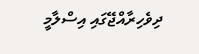ދިވެހިރާއްޖޭގައި އިސްލާމީ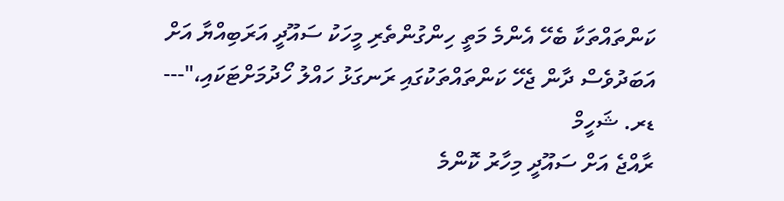ކަންތައްތަކާ ބެހޭ އެންމެ މަތީ ހިންގުންތެރި މީހަކު ސައޫދީ އަރަބިއްޔާ އަށް އަބަދުވެސް ދާން ޖެހޭ ކަންތައްތަކުގައި ރަނގަޅު ހައްލު ހޯދުމަށްޓަކައި،"--- ޑރ. ޝަހީމް
ރާއްޖެ އަށް ސައޫދީ މިހާރު ކޮންމެ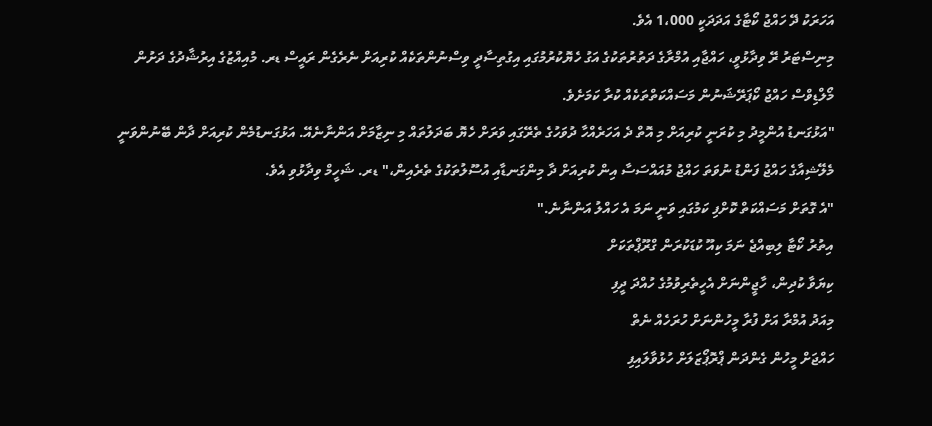އަހަރަކު ދޭ ހައްޖު ކޯޓާގެ އަދަދަކީ 1،000 އެވެ.
މިނިސްޓަރު ރޭ ވިދާޅުވީ، ހައްޖާއި އުމްރާގެ ދަތުރުތަކުގެ އަގު ހެޔޮކުރުމުގައި އިގުތިސާދީ ވިސްނުންތަކެއް ކުރިއަށް ނެރެގެން ރައީސް ޑރ. މުއިއްޒުގެ އިރުޝާދުގެ ދަށުން މޯލްޑިވްސް ހައްޖު ކޯޕަރޭޝަނުން މަސައްކަތްތަކެއް ކުރާ ކަމަށެވެ.
"އަޅުގަނޑު އުންމީދު މި ކުރަނީ ކުރިއަށް މި އޮތް ދެ އަހަރެއްހާ ދުވަހުގެ ތެރޭގައި ވަރަށް ހެޔޮ ބަދަލުތައް މި ނިޒާމަށް އަންނާނެއޭ. އަޅުގަނޑުމެން ކުރިއަށް ދާން ބޭނުންވަނީ މެލޭޝިއާގެ ހައްޖު ފަންޑު ނުވަތަ ހައްޖު މުއައްސަސާ އިން ކުރިއަށް ދާ މިންގަނޑާއި އުސޫލުތަކުގެ ތެރެއިން،" ޑރ. ޝަހީމް ވިދާޅުވި އެވެ.
"އެ ގޮތަށް މަސައްކަތް ކޮށްފި ކަމުގައި ވަނީ ނަމަ އެ ހައްލު އަންނާނެ."
އިތުރު ކޯޓާ ލިބިއްޖެ ނަމަ ކިއޫ ކުޑަކުރަން ގްރޫޕްތަކަށް
ކިޔަވާ ކުދިން، ހާޖީންނަށް އެހީތެރިވުމުގެ ހުއްދަ ދީފި
މިއަދު އުމްރާ އަށް ފުރާ މީހުންނަށް ހުރަހެއް ނެތް
ހައްޖަށް މީހުން ގެންދަން ޕްރޮޕޯޒަލަށް ހުޅުވާލައިފި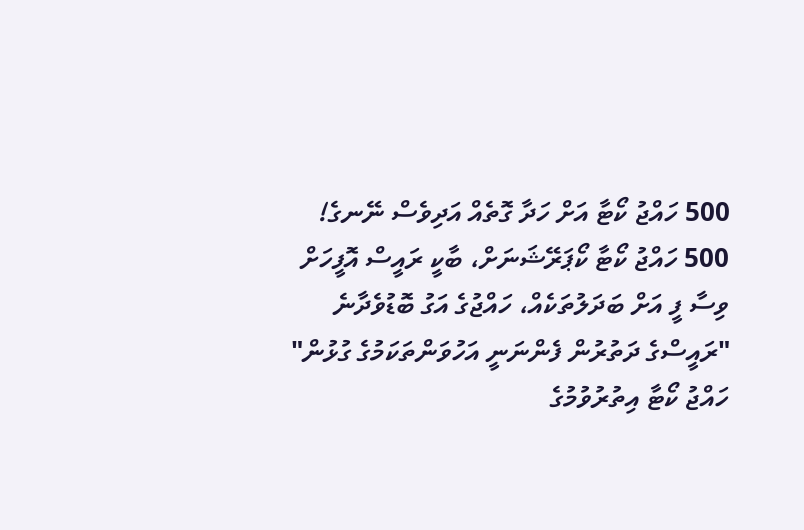500 ހައްޖު ކޯޓާ އަށް ހަދާ ގޮތެއް އަދިވެސް ނޭނގެ!
500 ހައްޖު ކޯޓާ ކޯޕަރޭޝަނަށް، ބާކީ ރައީސް އޮފީހަށް
ވިސާ ފީ އަށް ބަދަލުތަކެއް، ހައްޖުގެ އަގު ބޮޑުވެދާނެ
"ރައީސްގެ ދަތުރުން ފެންނަނީ އަހުވަންތަކަމުގެ ގުޅުން"
ހައްޖު ކޯޓާ އިތުރުވުމުގެ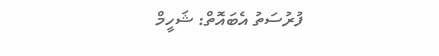ފުރުސަތު އެބައޮތް: ޝަހީމް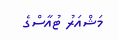މަޝްއަރު ޓުއާސްގެ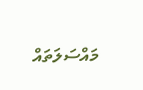މައްސަލަތައް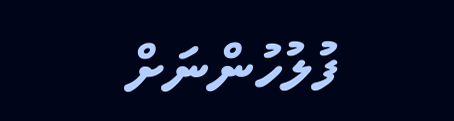ފުލުހުންނަށް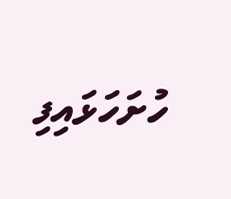ހުށަހަޅައިފި